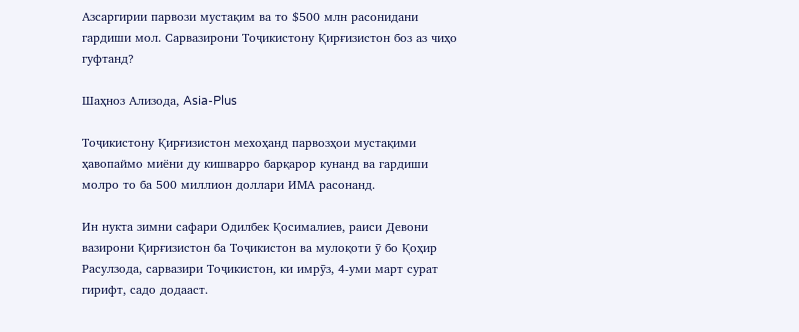Азсаргирии парвози мустақим ва то $500 млн расонидани гардиши мол. Сарвазирони Тоҷикистону Қирғизистон боз аз чиҳо гуфтанд?

Шаҳноз Ализода, Asia-Plus

Тоҷикистону Қирғизистон мехоҳанд парвозҳои мустақими ҳавопаймо миёни ду кишварро барқарор кунанд ва гардиши молро то ба 500 миллион доллари ИМА расонанд.

Ин нукта зимни сафари Одилбек Қосималиев, раиси Девони вазирони Қирғизистон ба Тоҷикистон ва мулоқоти ӯ бо Қоҳир Расулзода, сарвазири Тоҷикистон, ки имрӯз, 4-уми март сурат гирифт, садо додааст.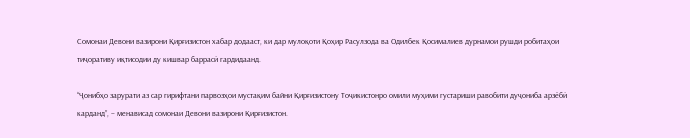Сомонаи Девони вазирони Қирғизистон хабар додааст, ки дар мулоқоти Қоҳир Расулзода ва Одилбек Қосималиев дурнамои рушди робитаҳои тиҷоративу иқтисодии ду кишвар баррасӣ гардидаанд.

“Ҷонибҳо зарурати аз сар гирифтани парвозҳои мустақим байни Қирғизистону Тоҷикистонро омили муҳими густариши равобити дуҷониба арзёбӣ карданд”, – менависад сомонаи Девони вазирони Қирғизистон.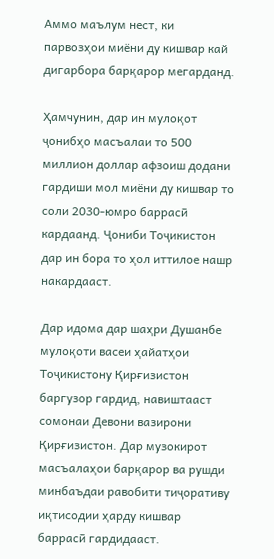Аммо маълум нест, ки парвозҳои миёни ду кишвар кай дигарбора барқарор мегарданд.

Ҳамчунин, дар ин мулоқот ҷонибҳо масъалаи то 500 миллион доллар афзоиш додани гардиши мол миёни ду кишвар то соли 2030-юмро баррасӣ кардаанд. Ҷониби Тоҷикистон дар ин бора то ҳол иттилое нашр накардааст.

Дар идома дар шаҳри Душанбе мулоқоти васеи ҳайатҳои Тоҷикистону Қирғизистон баргузор гардид, навиштааст сомонаи Девони вазирони Қирғизистон. Дар музокирот масъалаҳои барқарор ва рушди минбаъдаи равобити тиҷоративу иқтисодии ҳарду кишвар баррасӣ гардидааст.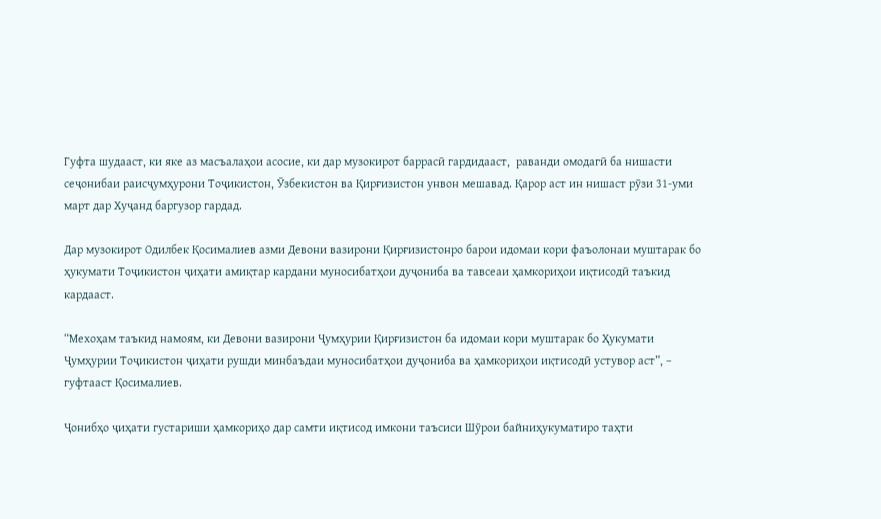Гуфта шудааст, ки яке аз масъалаҳои асосие, ки дар музокирот баррасӣ гардидааст,  раванди омодагӣ ба нишасти сеҷонибаи раисҷумҳурони Тоҷикистон, Ӯзбекистон ва Қирғизистон унвон мешавад. Қарор аст ин нишаст рӯзи 31-уми март дар Хуҷанд баргузор гардад.

Дар музокирот Одилбек Қосималиев азми Девони вазирони Қирғизистонро барои идомаи кори фаъолонаи муштарак бо ҳукумати Тоҷикистон ҷиҳати амиқтар кардани муносибатҳои дуҷониба ва тавсеаи ҳамкориҳои иқтисодӣ таъкид кардааст.

“Мехоҳам таъкид намоям, ки Девони вазирони Ҷумҳурии Қирғизистон ба идомаи кори муштарак бо Ҳукумати Ҷумҳурии Тоҷикистон ҷиҳати рушди минбаъдаи муносибатҳои дуҷониба ва ҳамкориҳои иқтисодӣ устувор аст”, – гуфтааст Қосималиев.

Ҷонибҳо ҷиҳати густариши ҳамкориҳо дар самти иқтисод имкони таъсиси Шӯрои байниҳукуматиро таҳти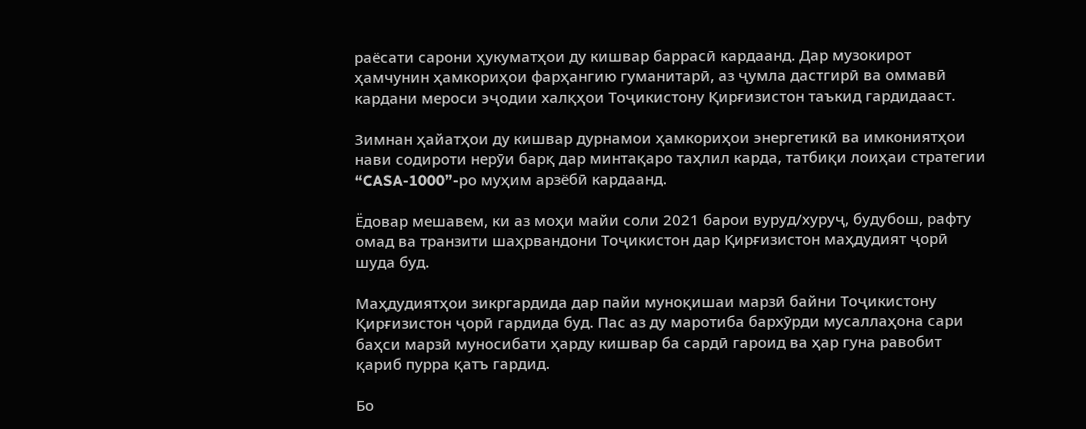раёсати сарони ҳукуматҳои ду кишвар баррасӣ кардаанд. Дар музокирот ҳамчунин ҳамкориҳои фарҳангию гуманитарӣ, аз ҷумла дастгирӣ ва оммавӣ кардани мероси эҷодии халқҳои Тоҷикистону Қирғизистон таъкид гардидааст.

Зимнан ҳайатҳои ду кишвар дурнамои ҳамкориҳои энергетикӣ ва имкониятҳои нави содироти нерӯи барқ дар минтақаро таҳлил карда, татбиқи лоиҳаи стратегии “CASA-1000”-ро муҳим арзёбӣ кардаанд.

Ёдовар мешавем, ки аз моҳи майи соли 2021 барои вуруд/хуруҷ, будубош, рафту омад ва транзити шаҳрвандони Тоҷикистон дар Қирғизистон маҳдудият ҷорӣ шуда буд.

Маҳдудиятҳои зикргардида дар пайи муноқишаи марзӣ байни Тоҷикистону Қирғизистон ҷорӣ гардида буд. Пас аз ду маротиба бархӯрди мусаллаҳона сари баҳси марзӣ муносибати ҳарду кишвар ба сардӣ гароид ва ҳар гуна равобит қариб пурра қатъ гардид.

Бо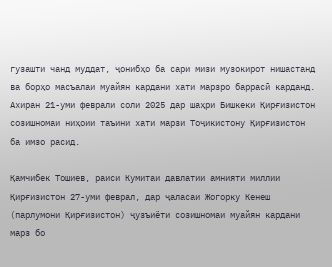гузашти чанд муддат, ҷонибҳо ба сари мизи музокирот нишастанд ва борҳо масъалаи муайян кардани хати марзро баррасӣ карданд. Ахиран 21-уми феврали соли 2025 дар шаҳри Бишкеки Қирғизистон созишномаи ниҳоии таъини хати марзи Тоҷикистону Қирғизистон ба имзо расид.

Қамчибек Тошиев, раиси Кумитаи давлатии амнияти миллии Қирғизистон 27-уми феврал, дар ҷаласаи Жогорку Кенеш (парлумони Қирғизистон) ҷузъиёти созишномаи муайян кардани марз бо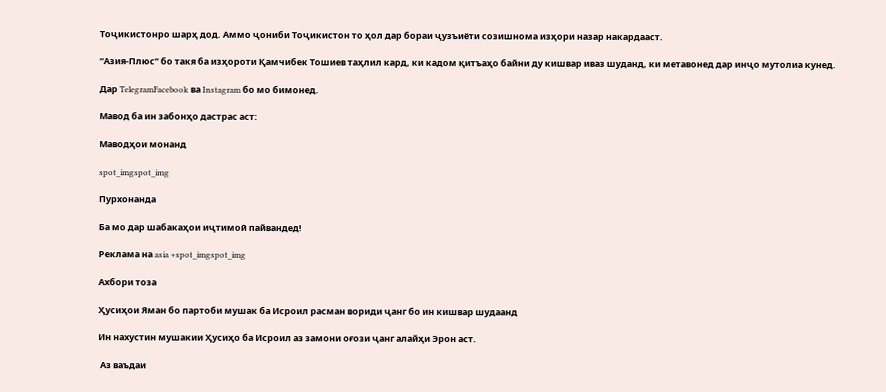Тоҷикистонро шарҳ дод. Аммо ҷониби Тоҷикистон то ҳол дар бораи ҷузъиёти созишнома изҳори назар накардааст.

“Азия-Плюс” бо такя ба изҳороти Қамчибек Тошиев таҳлил кард, ки кадом қитъаҳо байни ду кишвар иваз шуданд, ки метавонед дар инҷо мутолиа кунед.

Дар TelegramFacebook ва Instagram бо мо бимонед.

Мавод ба ин забонҳо дастрас аст:

Маводҳои монанд

spot_imgspot_img

Пурхонанда

Ба мо дар шабакаҳои иҷтимоӣ пайвандед!

Реклама на asia +spot_imgspot_img

Ахбори тоза

Ҳусиҳои Яман бо партоби мушак ба Исроил расман вориди ҷанг бо ин кишвар шудаанд

Ин нахустин мушакии Ҳусиҳо ба Исроил аз замони оғози ҷанг алайҳи Эрон аст.

 Аз ваъдаи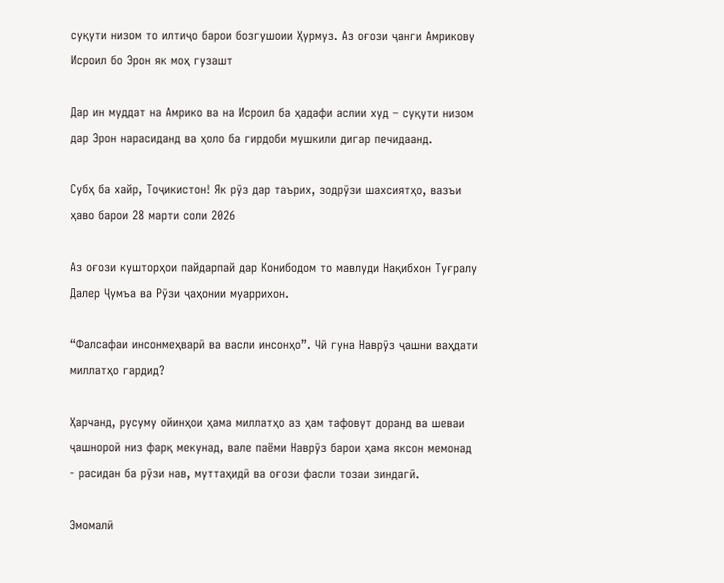суқути низом то илтиҷо барои бозгушоии Ҳурмуз. Аз оғози ҷанги Амрикову Исроил бо Эрон як моҳ гузашт

Дар ин муддат на Амрико ва на Исроил ба ҳадафи аслии худ – суқути низом дар Эрон нарасиданд ва ҳоло ба гирдоби мушкили дигар печидаанд.

Субҳ ба хайр, Тоҷикистон! Як рӯз дар таърих, зодрӯзи шахсиятҳо, вазъи ҳаво барои 28 марти соли 2026

Аз оғози кушторҳои пайдарпай дар Конибодом то мавлуди Нақибхон Туғралу Далер Ҷумъа ва Рӯзи ҷаҳонии муаррихон.

“Фалсафаи инсонмеҳварӣ ва васли инсонҳо”. Чӣ гуна Наврӯз ҷашни ваҳдати миллатҳо гардид?

Ҳарчанд, русуму ойинҳои ҳама миллатҳо аз ҳам тафовут доранд ва шеваи ҷашнороӣ низ фарқ мекунад, вале паёми Наврӯз барои ҳама яксон мемонад - расидан ба рӯзи нав, муттаҳидӣ ва оғози фасли тозаи зиндагӣ.

Эмомалӣ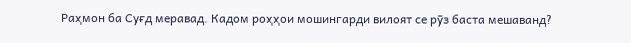Раҳмон ба Суғд меравад. Кадом роҳҳои мошингарди вилоят се рӯз баста мешаванд?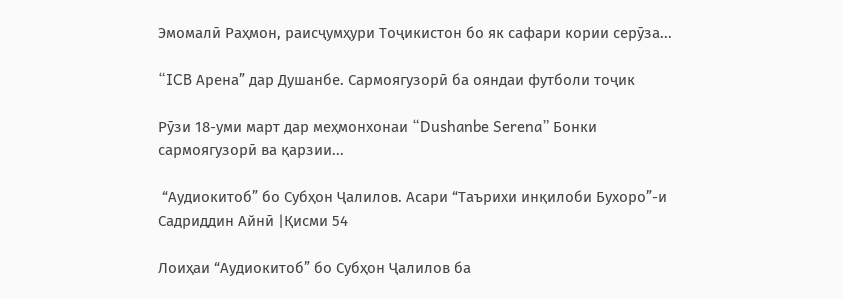Эмомалӣ Раҳмон, раисҷумҳури Тоҷикистон бо як сафари кории серӯза...

“ICB Арена” дар Душанбе. Сармоягузорӣ ба ояндаи футболи тоҷик

Рӯзи 18-уми март дар меҳмонхонаи “Dushanbe Serena” Бонки сармоягузорӣ ва қарзии...

 “Аудиокитоб” бо Субҳон Ҷалилов. Асари “Таърихи инқилоби Бухоро”-и Садриддин Айнӣ |Қисми 54

Лоиҳаи “Аудиокитоб” бо Субҳон Ҷалилов ба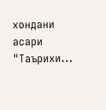хондани асари "Таърихи...